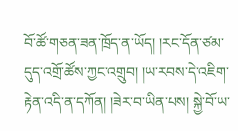བོ་ཚོ་གཅན་ཟན་ཁྲོད་ན་ཡོད། །རང་དོན་ཙམ་དུད་འགྲོ་ཚོས་ཀྱང་འགྲུབ། །ཡ་རབས་དེ་འཇིག་རྟེན་འདི་ན་དཀོན། །ཟེར་བ་ཡིན་པས། སྐྱེ་བོ་ཡ་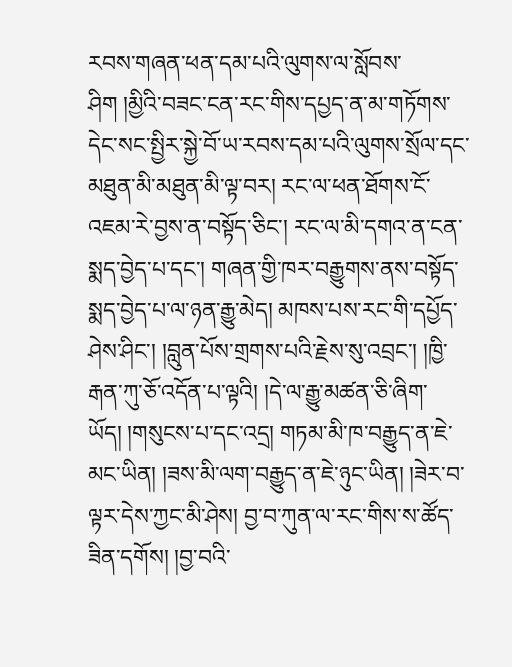རབས་གཞན་ཕན་དམ་པའི་ལུགས་ལ་སློབས་ཤིག །མྱིའི་བཟང་ངན་རང་གིས་དཔྱད་ན་མ་གཏོགས་དེང་སང་སྤྱིར་སྐྱེ་བོ་ཡ་རབས་དམ་པའི་ལུགས་སྲོལ་དང་མཐུན་མི་མཐུན་མི་ལྟ་བར། རང་ལ་ཕན་ཐོགས་ངོ་འཇམ་རེ་བྱས་ན་བསྟོད་ཅིང་། རང་ལ་མི་དགའ་ན་ངན་སྨད་བྱེད་པ་དང་། གཞན་གྱི་ཁར་བརྒྱུགས་ནས་བསྟོད་སྨད་བྱེད་པ་ལ་ཉན་རྒྱུ་མེད། མཁས་པས་རང་གི་དཔྱོད་ཤེས་ཤིང་། །བླུན་པོས་གྲགས་པའི་རྗེས་སུ་འབྲང་། །ཁྱི་རྒན་ཀུ་ཅོ་འདོན་པ་ལྟའི། །དེ་ལ་རྒྱུ་མཚན་ཅི་ཞིག་ཡོད། །གསུངས་པ་དང་འདྲ། གཏམ་མི་ཁ་བརྒྱུད་ན་ཇེ་མང་ཡིན། །ཟས་མི་ལག་བརྒྱུད་ན་ཇེ་ཉུང་ཡིན། །ཟེར་བ་ལྟར་དེས་ཀྱང་མི་ཤེས། བྱ་བ་ཀུན་ལ་རང་གིས་ས་ཚོད་ཟིན་དགོས། །བྱ་བའི་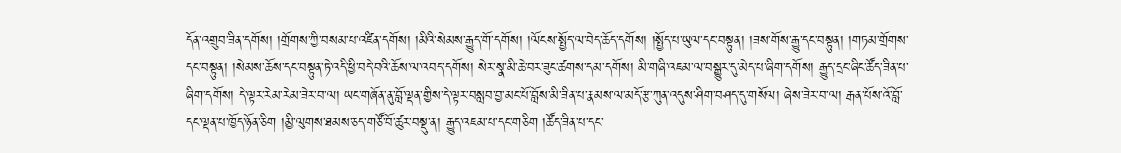དོན་འགྲུབ་ཟིན་དགོས། །གྲོགས་ཀྱི་བསམ་པ་འཛིན་དགོས། །མིའི་སེམས་རྒྱུད་གོ་དགོས། །ལོངས་སྤྱོད་ལ་བེད་ཆོད་དགོས། །སྤྱོད་པ་ཡུལ་དང་བསྟུན། །ཟས་གོས་རྒྱུ་དང་བསྟུན། །གཏམ་གྲོགས་དང་བསྟུན། །སེམས་ཆོས་དང་བསྟུན་ཏེ་འདི་ཕྱི་བདེ་བའི་ཆོས་ལ་འབད་དགོས། སེར་སྣ་མི་ཆེ་བར་ཟུང་ཚགས་དམ་དགོས། མི་གཞི་འཇམ་ལ་བསྒྱུར་དུ་མེད་པ་ཞིག་དགོས། རྒྱུད་དྲང་ཞིང་ཚོད་ཟིན་པ་ཞིག་དགོས། དེ་ལྟར་རེམ་རེམ་ཟེར་བ་ལ། ཡང་གཞོན་ནུ་བློ་ལྡན་གྱིས་དེ་ལྟར་བསླབ་བྱ་མང་པོ་བློས་མི་ཟིན་པ་རྣམས་ལ་མདོ་རྩ་ཀུན་འདུས་ཤིག་བཤད་དུ་གསོལ། ཞེས་ཟེར་བ་ལ། རྒན་པོས་འོ་བློ་དང་ལྡན་པ་ཁྱོད་ཉོན་ཅིག །མྱི་ལུགས་ཐམས་ཅད་གཙོ་བོ་ཚུར་བསྡུ་ན། རྒྱུད་འཇམ་པ་དང་གཅིག །ཚོད་ཟིན་པ་དང་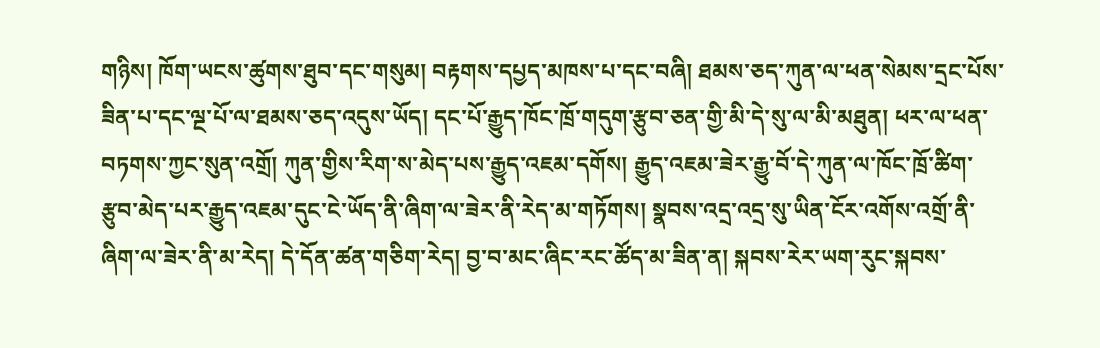གཉིས། ཁོག་ཡངས་ཚུགས་ཐུབ་དང་གསུམ། བརྟགས་དཔྱད་མཁས་པ་དང་བཞི། ཐམས་ཅད་ཀུན་ལ་ཕན་སེམས་དྲང་པོས་ཟིན་པ་དང་ལྔ་པོ་ལ་ཐམས་ཅད་འདུས་ཡོད། དང་པོ་རྒྱུད་ཁོང་ཁྲོ་གདུག་རྩུབ་ཅན་གྱི་མི་དེ་སུ་ལ་མི་མཐུན། ཕར་ལ་ཕན་བཏགས་ཀྱང་སུན་འགྲོ། ཀུན་གྱིས་རིག་ས་མེད་པས་རྒྱུད་འཇམ་དགོས། རྒྱུད་འཇམ་ཟེར་རྒྱུ་བོ་དེ་ཀུན་ལ་ཁོང་ཁྲོ་ཚིག་རྩུབ་མེད་པར་རྒྱུད་འཇམ་དུང་ངེ་ཡོད་ནི་ཞིག་ལ་ཟེར་ནི་རེད་མ་གཏོགས། སྣབས་འདྲ་འདྲ་སུ་ཡིན་ངོར་འགོས་འགྲོ་ནི་ཞིག་ལ་ཟེར་ནི་མ་རེད། དེ་དོན་ཚན་གཅིག་རེད། བྱ་བ་མང་ཞིང་རང་ཚོད་མ་ཟིན་ན། སྐབས་རེར་ཡག་རུང་སྐབས་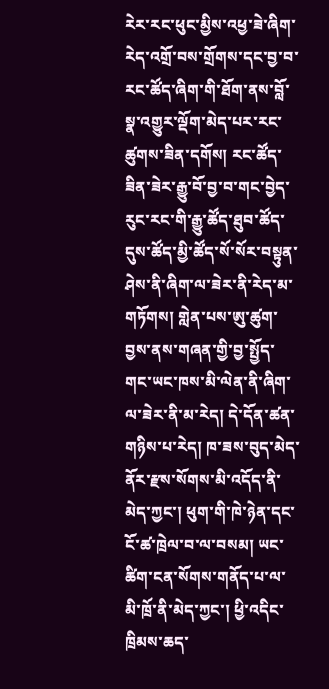རེར་རང་ཕུང་མྱིས་འཕྱ་ཟེ་ཞིག་རེད་འགྲོ་བས་གྲོགས་དང་བྱ་བ་རང་ཚོད་ཞིག་གི་ཐོག་ནས་བློ་སྣ་འགྱུར་ལྡོག་མེད་པར་རང་ཚུགས་ཟིན་དགོས། རང་ཚོད་ཟིན་ཟེར་རྒྱུ་བོ་བྱ་བ་གང་བྱེད་རུང་རང་གི་རྒྱུ་ཚོད་ཐུབ་ཚོད་དུས་ཚོད་མྱི་ཚོད་སོ་སོར་བསྟུན་ཤེས་ནི་ཞིག་ལ་ཟེར་ནི་རེད་མ་གཏོགས། གླེན་པས་ཨུ་ཚུག་བྱས་ནས་གཞན་གྱི་བྱ་སྤྱོད་གང་ཡང་ཁས་མི་ལེན་ནི་ཞིག་ལ་ཟེར་ནི་མ་རེད། དེ་དོན་ཚན་གཉིས་པ་རེད། ཁ་ཟས་བུད་མེད་ནོར་རྫས་སོགས་མི་འདོད་ནི་མེད་ཀྱང་། ཕུག་གི་ཁེ་ཉེན་དང་ངོ་ཚ་ཁྲེལ་བ་ལ་བསམ། ཡང་ཚིག་ངན་སོགས་གནོད་པ་ལ་མི་ཁྲོ་ནི་མེད་ཀྱང་། ཕྱི་འདིང་ཁྲིམས་ཆད་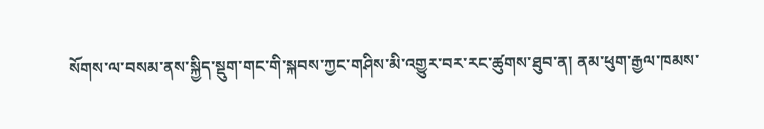སོགས་ལ་བསམ་ནས་སྐྱིད་སྡུག་གང་གི་སྐབས་ཀྱང་གཤིས་མི་འགྱུར་བར་རང་ཚུགས་ཐུབ་ན། ནམ་ཕུག་རྒྱལ་ཁམས་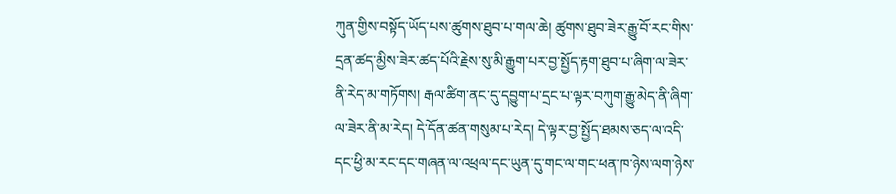ཀུན་གྱིས་བསྟོད་ཡོད་པས་ཚུགས་ཐུབ་པ་གལ་ཆེ། ཚུགས་ཐུབ་ཟེར་རྒྱུ་བོ་རང་གིས་དྲན་ཚད་མྱིས་ཟེར་ཚད་པོའི་རྗེས་སུ་མི་རྒྱུག་པར་བྱ་སྤྱོད་རྟག་ཐུབ་པ་ཞིག་ལ་ཟེར་ནི་རེད་མ་གཏོགས། རྒལ་ཚིག་ནང་དུ་དབྱུག་པ་དྲང་པ་ལྟར་བཀུག་རྒྱུ་མེད་ནི་ཞིག་ལ་ཟེར་ནི་མ་རེད། དེ་དོན་ཚན་གསུམ་པ་རེད། དེ་ལྟར་བྱ་སྤྱོད་ཐམས་ཅད་ལ་འདི་དང་ཕྱི་མ་རང་དང་གཞན་ལ་འཕྲལ་དང་ཡུན་དུ་གང་ལ་གང་ཕན་ཁ་ཉེས་ལག་ཉེས་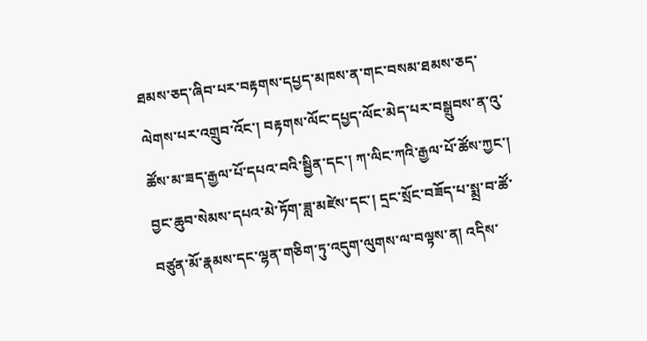ཐམས་ཅད་ཞིབ་པར་བརྟགས་དཔྱད་མཁས་ན་གང་བསམ་ཐམས་ཅད་ལེགས་པར་འགྲུབ་འོང་། བརྟགས་ལོང་དཔྱད་ལོང་མེད་པར་བསྒྲུབས་ན་འུ་ཚོས་མ་ཟད་རྒྱལ་པོ་དཔའ་བའི་སྦྱིན་དང་། ཀ་ལིང་ཀའི་རྒྱལ་པོ་ཚོས་ཀྱང་། བྱང་ཆུབ་སེམས་དཔའ་མེ་ཏོག་ཟླ་མཛེས་དང་། དྲང་སྲོང་བཟོད་པ་སྨྲ་བ་ཚོ་བཙུན་མོ་རྣམས་དང་ལྷན་གཅིག་ཏུ་འདུག་ལུགས་ལ་བལྟས་ན། འདིས་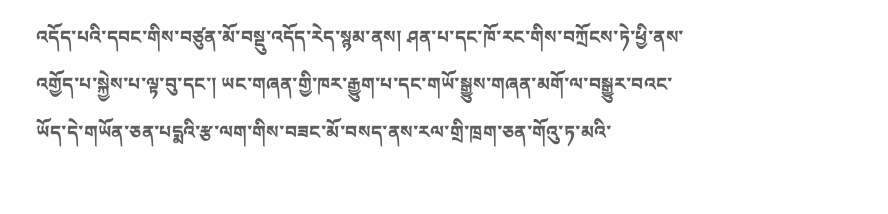འདོད་པའི་དབང་གིས་བཙུན་མོ་བསྡུ་འདོད་རེད་སྙམ་ནས། ཤན་པ་དང་ཁོ་རང་གིས་བཀྲོངས་ཏེ་ཕྱི་ནས་འགྱོད་པ་སྐྱེས་པ་ལྟ་བུ་དང་། ཡང་གཞན་གྱི་ཁར་རྒྱུག་པ་དང་གཡོ་སྒྱུས་གཞན་མགོ་ལ་བསྒྱུར་བའང་ཡོད་དེ་གཡོན་ཅན་པདྨའི་རྩ་ལག་གིས་བཟང་མོ་བསད་ནས་རལ་གྲི་ཁྲག་ཅན་གོའུ་ཏ་མའི་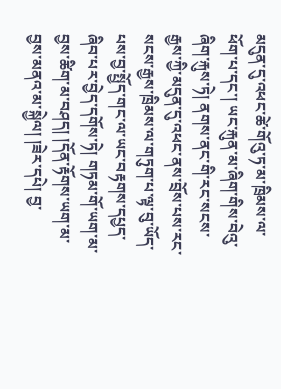མདུན་དུ་འཕང་ཚེ་གོའུ་ཏ་མ་ཁྲིམས་ལ་ཕོག་པ་དང་། ཡང་རྐུན་མ་ཞིག་གིས་བེའུ་ཞིག་རྐུས་ཏེ། ནགས་ནང་གི་རང་སངས་རྒྱས་ཀྱི་མདུན་དུ་འཕང་ནས་བྲོས་པས་རང་སངས་རྒྱས་ཁྲིམས་ལ་གཏུག་པ་ལྟ་བུ་ཡོད་པས་བྱ་སྤྱོད་གང་ལ་ཡང་བརྟགས་དཔྱད་ཞིབ་པར་བྱེད་དགོས་ཏེ། གཏམ་གོ་ཡག་མ་བྱས་ཚིག་མ་བཤད། །དོན་རྟོགས་ཡག་མ་བྱས་མནའ་མ་སྐྱེལ། །ཟེར་དཔེ། བྱ་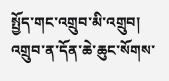སྤྱོད་གང་འགྲུབ་མི་འགྲུབ། འགྲུབ་ན་དོན་ཆེ་ཆུང་སོགས་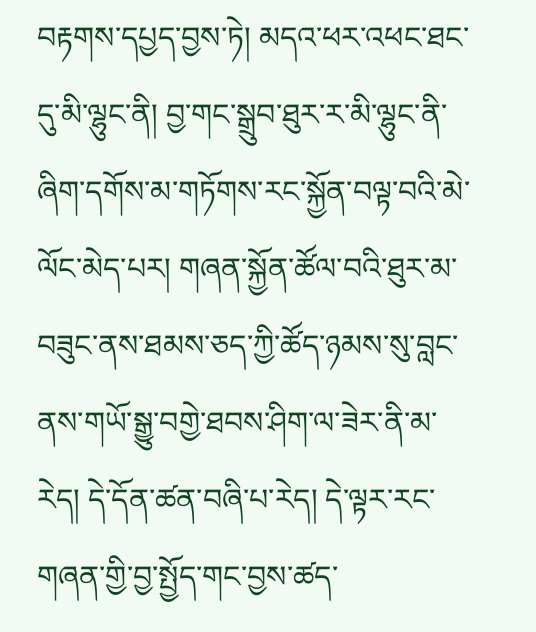བརྟགས་དཔྱད་བྱས་ཏེ། མདའ་ཕར་འཕང་ཐང་དུ་མི་ལྷུང་ནི། བྱ་གང་སྒྲུབ་ཐུར་ར་མི་ལྷུང་ནི་ཞིག་དགོས་མ་གཏོགས་རང་སྐྱོན་བལྟ་བའི་མེ་ལོང་མེད་པར། གཞན་སྐྱོན་ཚོལ་བའི་ཐུར་མ་བཟུང་ནས་ཐམས་ཅད་ཀྱི་ཚོད་ཉམས་སུ་བླང་ནས་གཡོ་སྒྱུ་བགྱེ་ཐབས་ཤིག་ལ་ཟེར་ནི་མ་རེད། དེ་དོན་ཚན་བཞི་པ་རེད། དེ་ལྟར་རང་གཞན་གྱི་བྱ་སྤྱོད་གང་བྱས་ཚད་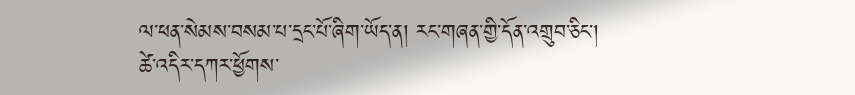ལ་ཕན་སེམས་བསམ་པ་དྲང་པོ་ཞིག་ཡོད་ན། རང་གཞན་གྱི་དོན་འགྲུབ་ཅིང་། ཚེ་འདིར་དཀར་ཕྱོགས་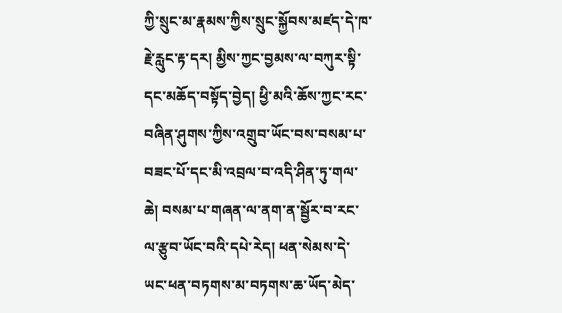ཀྱི་སྲུང་མ་རྣམས་ཀྱིས་སྲུང་སྐྱོབས་མཛད་དེ་ཁ་རྗེ་རླུང་རྟ་དར། མྱིས་ཀྱང་བྱམས་ལ་བཀུར་སྟི་དང་མཆོད་བསྟོད་བྱེད། ཕྱི་མའི་ཆོས་ཀྱང་རང་བཞིན་ཤུགས་ཀྱིས་འགྲུབ་ཡོང་བས་བསམ་པ་བཟང་པོ་དང་མི་འབྲལ་བ་འདི་ཤིན་ཏུ་གལ་ཆེ། བསམ་པ་གཞན་ལ་ནག་ན་སྦྱོར་བ་རང་ལ་རྩུབ་ཡོང་བའི་དཔེ་རེད། ཕན་སེམས་དེ་ཡང་ཕན་བཏགས་མ་བཏགས་ཆ་ཡོད་མེད་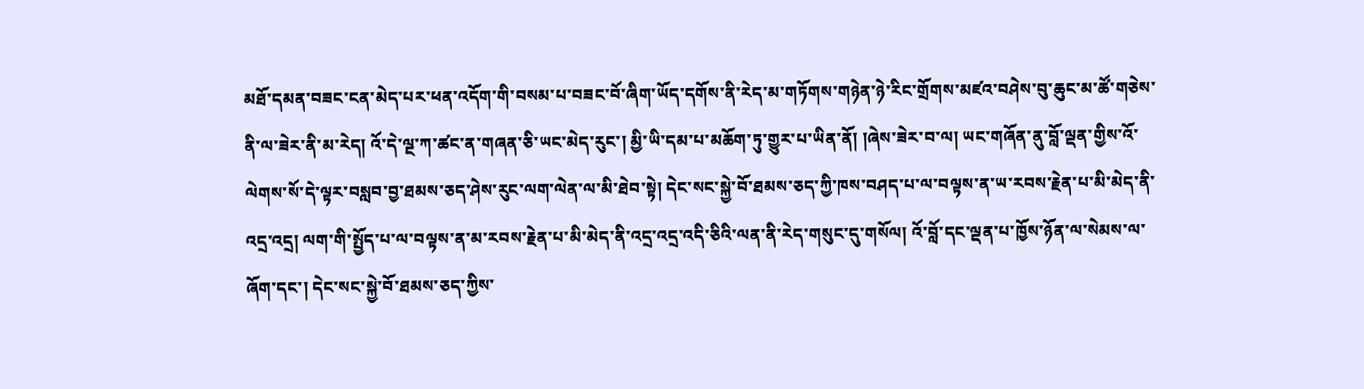མཐོ་དམན་བཟང་ངན་མེད་པར་ཕན་འདོག་གི་བསམ་པ་བཟང་བོ་ཞིག་ཡོད་དགོས་ནི་རེད་མ་གཏོགས་གཉེན་ཉེ་རིང་གྲོགས་མཛའ་བཤེས་བུ་ཆུང་མ་ཚོ་གཅེས་ནི་ལ་ཟེར་ནི་མ་རེད། འོ་དེ་ལྔ་ཀ་ཚང་ན་གཞན་ཅི་ཡང་མེད་རུང་། མྱི་ཡི་དམ་པ་མཆོག་ཏུ་གྱུར་པ་ཡིན་ནོ། །ཞེས་ཟེར་བ་ལ། ཡང་གཞོན་ནུ་བློ་ལྡན་གྱིས་འོ་ལེགས་སོ་དེ་ལྟར་བསླབ་བྱ་ཐམས་ཅད་ཤེས་རུང་ལག་ལེན་ལ་མི་ཐེབ་སྟེ། དེང་སང་སྐྱེ་བོ་ཐམས་ཅད་ཀྱི་ཁས་བཤད་པ་ལ་བལྟས་ན་ཡ་རབས་རྗེན་པ་མི་མེད་ནི་འདྲ་འདྲ། ལག་གི་སྤྱོད་པ་ལ་བལྟས་ན་མ་རབས་རྗེན་པ་མི་མེད་ནི་འདྲ་འདྲ་འདི་ཅིའི་ལན་ནི་རེད་གསུང་དུ་གསོལ། འོ་བློ་དང་ལྡན་པ་ཁྱོས་ཉོན་ལ་སེམས་ལ་ཞོག་དང་། དེང་སང་སྐྱེ་བོ་ཐམས་ཅད་ཀྱིས་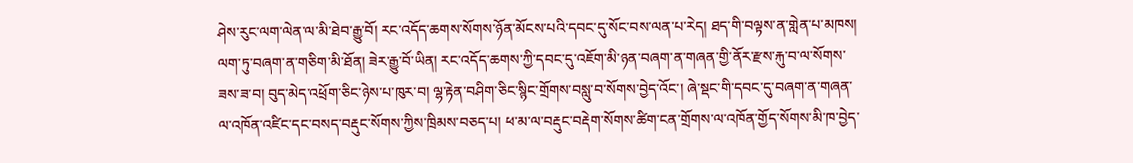ཤེས་རུང་ལག་ལེན་ལ་མི་ཐེབ་རྒྱུ་བོ། རང་འདོད་ཆགས་སོགས་ཉོན་མོངས་པའི་དབང་དུ་སོང་བས་ལན་པ་རེད། ཐད་གི་བལྟས་ན་གླེན་པ་མཁས། ལག་ཏུ་བཞག་ན་གཅིག་མི་ཐོན། ཟེར་རྒྱུ་བོ་ཡིན། རང་འདོད་ཆགས་ཀྱི་དབང་དུ་འཇོག་མི་ཉན་བཞག་ན་གཞན་གྱི་ནོར་རྫས་རྐུ་བ་ལ་སོགས་ཟས་ཟ་བ། བུད་མེད་འཕྲོག་ཅིང་ཉེས་པ་ཁུར་བ། ལྷ་རྟེན་བཤིག་ཅིང་སྙིང་གྲོགས་བསླུ་བ་སོགས་བྱེད་འོང་། ཞེ་སྡང་གི་དབང་དུ་བཞག་ན་གཞན་ལ་འཁོན་འཛིང་དང་བསད་བརྡུང་སོགས་ཀྱིས་ཁྲིམས་བཅད་པ། ཕ་མ་ལ་བརྡུང་བརྡེག་སོགས་ཚིག་ངན་གྲོགས་ལ་འཁོན་གྱོད་སོགས་མི་ཁ་བྱེད་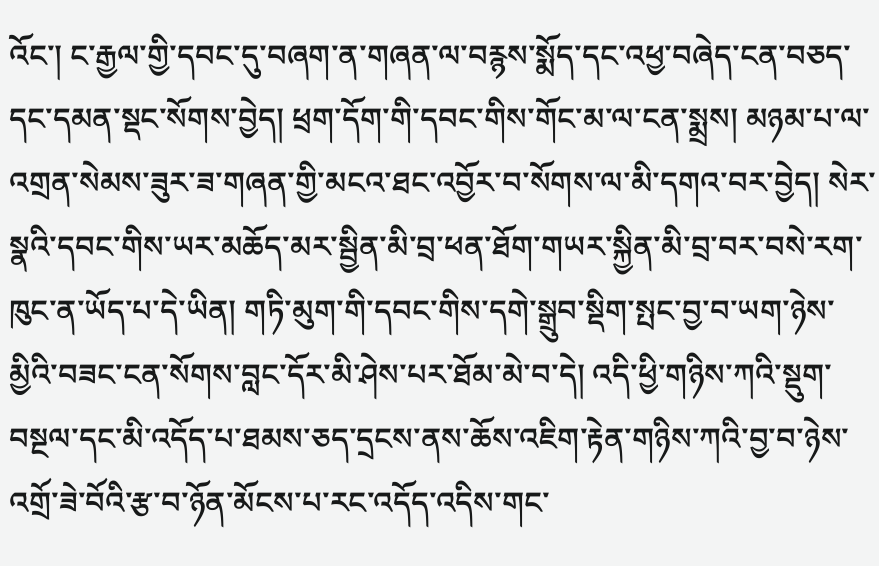འོང་། ང་རྒྱལ་གྱི་དབང་དུ་བཞག་ན་གཞན་ལ་བརྙས་སྨོད་དང་འཕྱ་བཞེད་ངན་བཅད་དང་དམན་སྡང་སོགས་བྱེད། ཕྲག་དོག་གི་དབང་གིས་གོང་མ་ལ་ངན་སྨྲས། མཉམ་པ་ལ་འགྲན་སེམས་ཟུར་ཟ་གཞན་གྱི་མངའ་ཐང་འབྱོར་བ་སོགས་ལ་མི་དགའ་བར་བྱེད། སེར་སྣའི་དབང་གིས་ཡར་མཆོད་མར་སྦྱིན་མི་བྲ་ཕན་ཐོག་གཡར་སྐྱིན་མི་བྲ་བར་བསེ་རག་ཁུང་ན་ཡོད་པ་དེ་ཡིན། གཏི་མུག་གི་དབང་གིས་དགེ་སྒྲུབ་སྡིག་སྤང་བྱ་བ་ཡག་ཉེས་མྱིའི་བཟང་ངན་སོགས་བླང་དོར་མི་ཤེས་པར་ཐོམ་མེ་བ་དེ། འདི་ཕྱི་གཉིས་ཀའི་སྡུག་བསྔལ་དང་མི་འདོད་པ་ཐམས་ཅད་དྲངས་ནས་ཆོས་འཇིག་རྟེན་གཉིས་ཀའི་བྱ་བ་ཉེས་འགྲོ་ཟེ་བོའི་རྩ་བ་ཉོན་མོངས་པ་རང་འདོད་འདིས་གང་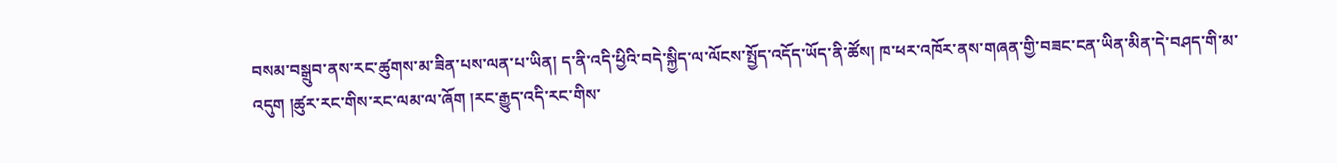བསམ་བསྒྲུབ་ནས་རང་ཚུགས་མ་ཟིན་པས་ལན་པ་ཡིན། ད་ནི་འདི་ཕྱིའི་བདེ་སྐྱིད་ལ་ལོངས་སྤྱོད་འདོད་ཡོད་ནི་ཚོས། ཁ་ཕར་འཁོར་ནས་གཞན་གྱི་བཟང་ངན་ཡིན་མིན་དེ་བཤད་གི་མ་འདུག །ཚུར་རང་གིས་རང་ལམ་ལ་ཞོག །རང་རྒྱུད་འདི་རང་གིས་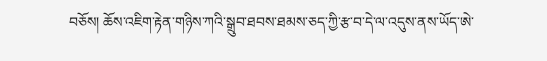བཅོས། ཆོས་འཇིག་རྟེན་གཉིས་ཀའི་སྒྲུབ་ཐབས་ཐམས་ཅད་ཀྱི་རྩ་བ་དེ་ལ་འདུས་ནས་ཡོད་ཨེ་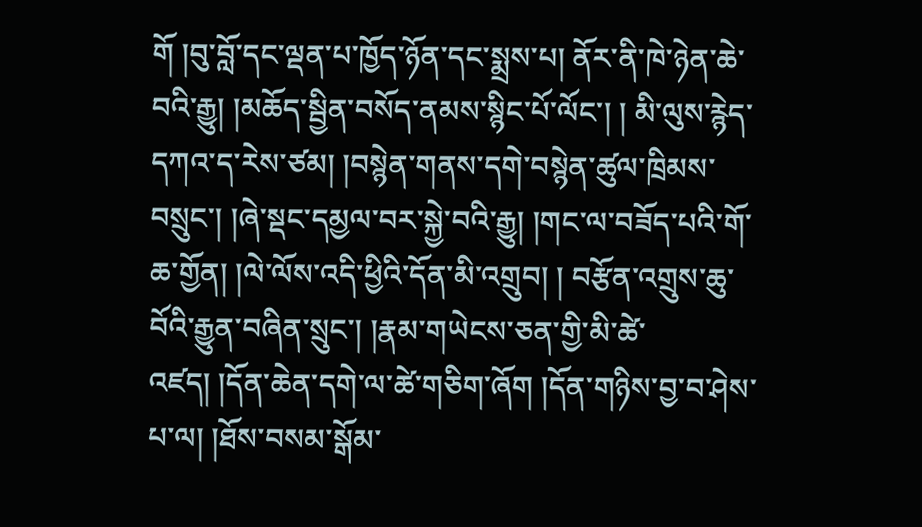གོ །བུ་བློ་དང་ལྡན་པ་ཁྱོད་ཉོན་དང་སྨྲས་པ། ནོར་ནི་ཁེ་ཉེན་ཆེ་བའི་རྒྱུ། །མཆོད་སྦྱིན་བསོད་ནམས་སྙིང་པོ་ལོང་། ། མི་ལུས་རྙེད་དཀའ་ད་རེས་ཙམ། །བསྙེན་གནས་དགེ་བསྙེན་ཚུལ་ཁྲིམས་བསྲུང་། །ཞེ་སྡང་དམྱལ་བར་སྐྱེ་བའི་རྒྱུ། །གང་ལ་བཟོད་པའི་གོ་ཆ་གྱོན། །ལེ་ལོས་འདི་ཕྱིའི་དོན་མི་འགྲུབ། ། བརྩོན་འགྲུས་ཆུ་བོའི་རྒྱུན་བཞིན་སྲུང་། །རྣམ་གཡེངས་ཅན་གྱི་མི་ཚེ་འཛད། །དོན་ཆེན་དགེ་ལ་ཚེ་གཅིག་ཞོག །དོན་གཉིས་བྱ་བ་ཤེས་པ་ལ། །ཐོས་བསམ་སྒོམ་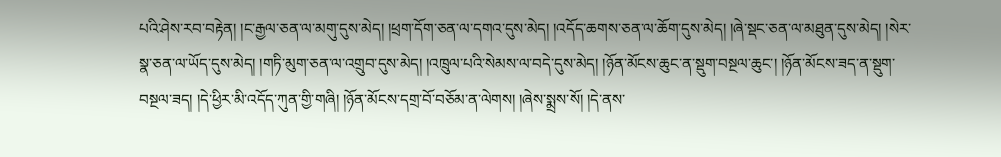པའི་ཤེས་རབ་བརྟེན། །ང་རྒྱལ་ཅན་ལ་མགུ་དུས་མེད། །ཕྲག་དོག་ཅན་ལ་དགའ་དུས་མེད། །འདོད་ཆགས་ཅན་ལ་ཆོག་དུས་མེད། །ཞེ་སྡང་ཅན་ལ་མཐུན་དུས་མེད། །སེར་སྣ་ཅན་ལ་ཡོད་དུས་མེད། །གཏི་མུག་ཅན་ལ་འགྲུབ་དུས་མེད། །འཁྲུལ་པའི་སེམས་ལ་བདེ་དུས་མེད། །ཉོན་མོངས་ཆུང་ན་སྡུག་བསྔལ་ཆུང་། །ཉོན་མོངས་ཟད་ན་སྡུག་བསྔལ་ཟད། །དེ་ཕྱིར་མི་འདོད་ཀུན་གྱི་གཞི། །ཉོན་མོངས་དགྲ་བོ་བཅོམ་ན་ལེགས། །ཞེས་སྨྲས་སོ། །དེ་ནས་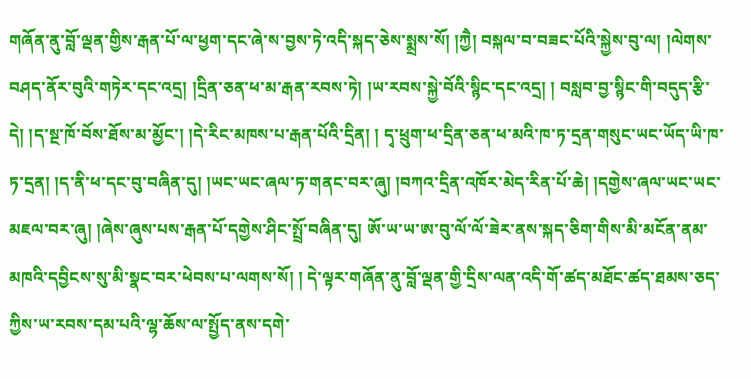གཞོན་ནུ་བློ་ལྡན་གྱིས་རྒན་པོ་ལ་ཕྱག་དང་ཞེ་ས་བྱས་ཏེ་འདི་སྐད་ཅེས་སྨྲས་སོ། །ཀྱཻ། བསྐལ་བ་བཟང་པོའི་སྐྱེས་བུ་ལ། །ལེགས་བཤད་ནོར་བུའི་གཏེར་དང་འདྲ། །དྲིན་ཅན་ཕ་མ་རྒན་རབས་ཏེ། །ཡ་རབས་སྐྱེ་བོའི་སྙིང་དང་འདྲ། ། བསླབ་བྱ་སྙིང་གི་བདུད་རྩི་དེ། །ད་སྔ་ཁོ་བོས་ཐོས་མ་མྱོང་། །དེ་རིང་མཁས་པ་རྒན་པོའི་དྲིན། ། དྭ་ཕྲུག་ཕ་དྲིན་ཅན་ཕ་མའི་ཁ་ཏ་དྲན་གསུང་ཡང་ཡོད་ཡི་ཁ་ཏ་དྲན། །ད་ནི་ཕ་དང་བུ་བཞིན་དུ། །ཡང་ཡང་ཞལ་ཏ་གནང་བར་ཞུ། །བཀའ་དྲིན་འཁོར་མེད་རིན་པོ་ཆེ། །དགྱེས་ཞལ་ཡང་ཡང་མཇལ་བར་ཞུ། །ཞེས་ཞུས་པས་རྒན་པོ་དགྱེས་ཤིང་སྤྲོ་བཞིན་དུ། ཨོ་ཡ་ཡ་ཨ་བུ་ལོ་ལོ་ཟེར་ནས་སྐད་ཅིག་གིས་མི་མངོན་ནམ་མཁའི་དབྱིངས་སུ་མི་སྣང་བར་ཕེབས་པ་ལགས་སོ། ། དེ་ལྟར་གཞོན་ནུ་བློ་ལྡན་གྱི་དྲིས་ལན་འདི་གོ་ཚད་མཐོང་ཚད་ཐམས་ཅད་ཀྱིས་ཡ་རབས་དམ་པའི་ལྷ་ཆོས་ལ་སྤྱོད་ནས་དགེ་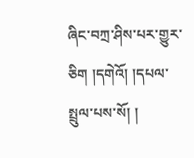ཞིང་བཀྲ་ཤིས་པར་གྱུར་ཅིག །དགེའོ། །དཔལ་སྤྲུལ་པས་སོ། །